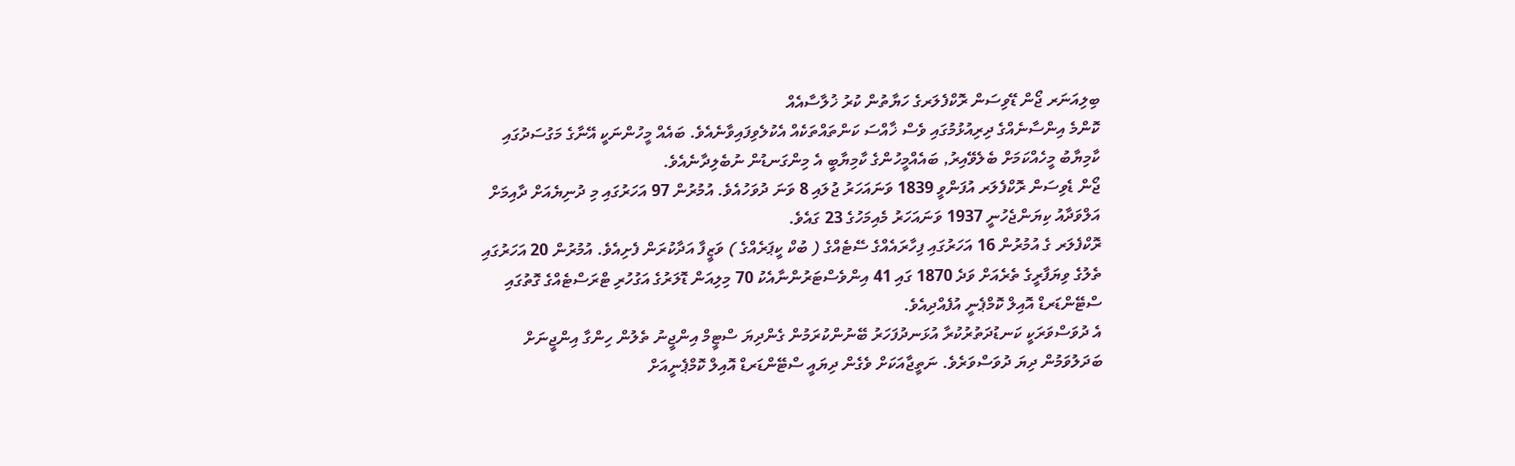ބިލިއަނަރ ޖޯން ޑޭވިސަން ރޮކްފެލަރގެ ހަޔާތުން ކުރު ޚުލާސާއެއް
ކޮންމެ އިންސާނެއްގެ ދިރިއުޅުމުގައި ވެސް ޚާއްސަ ކަންތައްތަކެއް އެކުލެވިފައިވާނެއެވެ. ބައެއް މީހުންނަކީ އޭނާގެ މަގުސަދުގައި ކާމިޔާބު މީހެއްކަމަށް ބެލެވޭއިރު, ބައެއްމީހުންގެ ކާމިޔާބީ އެ މިންގަނޑުން ނުބެލިދާނެއެވެ.
ޖޯން ޑެވިސަން ރޮކްފެލަރ އުފަންވީ 1839 ވަނައަހަރު ޖުލައި 8 ވަނަ ދުވަހުއެވެ. އުމުރުން 97 އަހަރުގައި މި ދުނިޔެއަށް ދާއިމަށް އަލްވަދާއު ކިޔަންޖެހުނީ 1937 ވަނައަހަރު މެއިމަހުގެ 23 ގައެވެ.
ރޮކްފެލަރ ގެ އުމުރުން 16 އަހަރުގައި ފިހާރައެއްގެ ސޭޓެއްގެ ( ބުކް ކީޕަރެއްގެ ) ވަޒީފާ އަދާކުރަން ފެށިއެވެ. އުމުރުން 20 އަހަރުގައި ތެލުގެ ވިޔަފާރީގެ ތެރެއަށް ވަދެ 1870 ގައި 41 އިންވެސްޓަރުންނާއެކު 70 މިލިއަން ޑޮލަރުގެ އަގުހުރި ޓްރަސްޓެއްގެ ގޮތުގައި ސްޓޭންޑަރޑް އޮއިލް ކޮމްޕެނީ އުފެއްދިއެވެ.
އެ ދުވަސްވަރަކީ ކަނޑުދަތުރުކުރާ އުޅަނދުފަހަރު ބޭނުންކުރަމުން ގެންދިޔަ ސްޓީމް އިންޖީނު ތެލުން ހިންގާ އިންޖީނަށް ބަދަލުވަމުން ދިޔަ ދުވަސްވަރެވެ. ނަތީޖާއަކަށް ވެގެން ދިޔައީ ސްޓޭންޑަރޑް އޮއިލް ކޮމްޕެނީއަށް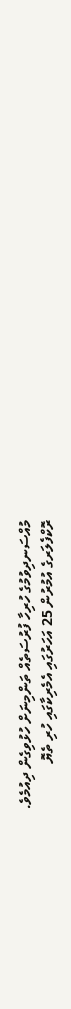މުއްސަނދިވުމުގެ ހުރިހާ ފުރުސަތެއް ތަންމިނަށް ހުޅުވިގެން ދިއުމެވެ.
ރޮކްފެލަރގެ އުމުރުން 25 އަހަރުގައި އެމެރިކާގައި ހުރި ތެޔޮ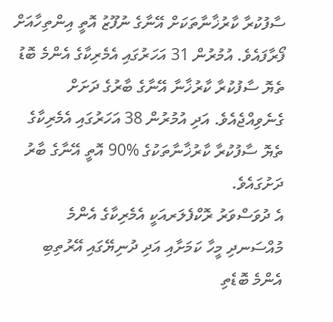ސާފުކުރާ ކާރުޚާނާތަކަށް އޭނާގެ ނުފޫޒު އޮތީ އިންތިހާއަށް ފޯރާފައެވެ. އުމުރުން 31 އަހަރުގައި އެމެރިކާގެ އެންމެ ބޮޑު ތެޔޮ ސާފުކުރާ ކާރުޚާނާ އޭނާގެ ބާރުގެ ދަށަށް ގެނެވިއްޖެއެވެ. އަދި އުމުރުން 38 އަހަރުގައި އެމެރިކާގެ ތެޔޮ ސާފުކުރާ ކާރުޚާނާތަކުގެ %90 އޮތީ އޭނާގެ ބާރު ދަށުގައެވެ.
އެ ދުވަސްވަރު ރޮކްފެލަރއަކީ އެމެރިކާގެ އެންމެ މުއްސަނދި މީހާ ކަމަށާއި އަދި ދުނިޔޭގައި އޭރުތިބި އެންމެ ބޮޑެތި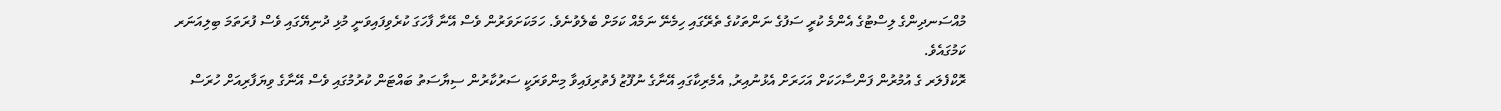މުއްސަނދިންގެ ލިސްޓުގެ އެންމެ ކުރީ ސަފުގެ ނަންތަކުގެ ތެރޭގައި ހިމެނޭ ނަމެއް ކަމަށް ބެލެވުނެވެ. ހަމަކަށަވަރުން ވެސް އޭނާ ފާހަގަ ކުރެވިފައިވަނީ މުޅި ދުނިޔޭގައި ވެސް ފުރަތަމަ ބިލިއަނަރ ކަމުގައެވެ.
ރޮކްފެލަރ ގެ އުމުރުން ފަންސާހަކަށް އަހަރަށް އެޅުނުއިރު, އެމެރިކާގައި އޭނާގެ ނުފޫޒު ފެތުރިފައިވާ މިންވަރަކީ ސަރުކާރުން ސިޔާސަތު ބައްޓަން ކުރުމުގައި ވެސް އޭނާގެ ވިޔަފާރިއަށް ހުރަސް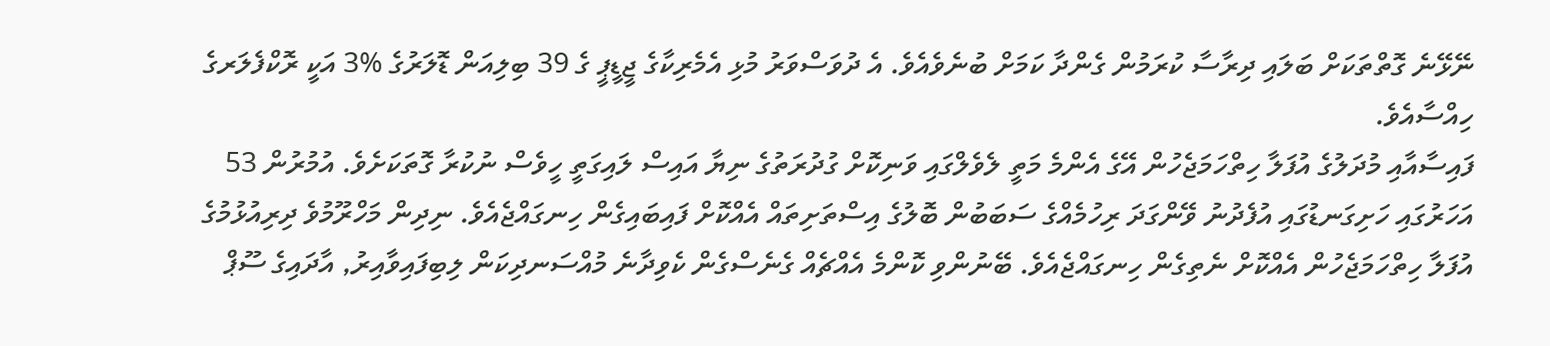ނޭޅޭނެ ގޮތްތަކަށް ބަލައި ދިރާސާ ކުރަމުން ގެންދާ ކަމަށް ބުނެވެއެވެ. އެ ދުވަސްވަރު މުޅި އެމެރިކާގެ ޖީޑީޕީ ގެ 39 ބިލިއަން ޑޮލަރުގެ %3 އަކީ ރޮކްފެލަރގެ ހިއްސާއެވެ.
ފައިސާއާއި މުދަލުގެ އުފަލާ ހިތްހަމަޖެހުން އޭގެ އެންމެ މަތީ ލެވެލްގައި ވަނިކޮށް ގުދުރަތުގެ ނިޔާ އައިސް ލައިގަތީ ހީވެސް ނުކުރާ ގޮތަކަށެވެ. އުމުރުން 53 އަހަރުގައި ހަށިގަނޑުގައި އުފެދުނު ވޭންގަދަ ރިހުމެއްގެ ސަބަބުން ބޮލުގެ އިސްތަށިތައް އެއްކޮށް ފައިބައިގެން ހިނގައްޖެއެވެ. ނިދިން މަހްރޫމުވެ ދިރިއުޅުމުގެ އުފަލާ ހިތްހަމަޖެހުން އެއްކޮށް ނެތިގެން ހިނގައްޖެއެވެ. ބޭނުންވި ކޮންމެ އެއްޗެއް ގެނެސްގެން ކެވިދާނެ މުއްސަނދިކަން ލިބިފައިވާއިރު, އާދައިގެ ސޫޕް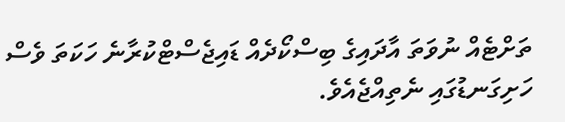ތަށްޓެއް ނުވަތަ އާދައިގެ ބިސްކޯދެއް ޑައިޖެސްޓްކުރާނެ ހަކަތަ ވެސް ހަށިގަނޑުގައި ނެތިއްޖެއެވެ.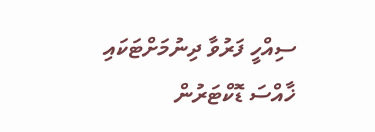ސިއްހީ ފަރުވާ ދިނުމަށްޓަކައި ޚާއްސަ ޑޮކްޓަރުން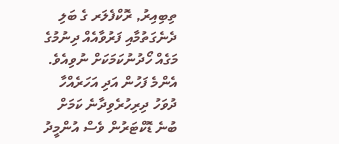ތިބިއިރު, ރޮކްފެލަރ ގެ ބަލި ދެނެގަތުމާއި ފަރުވާއެއް ދިނުމުގެ މަގެއް ހޯދުނުކަމަކަށް ނުވިއެވެ. އެންމެ ފަހުން އަދި އަހަރެއްހާ ދުވަހު ދިރިހުރެވިދާނެ ކަމަށް ބުނެ ޑޮކްޓަރުން ވެސް އުންމީދު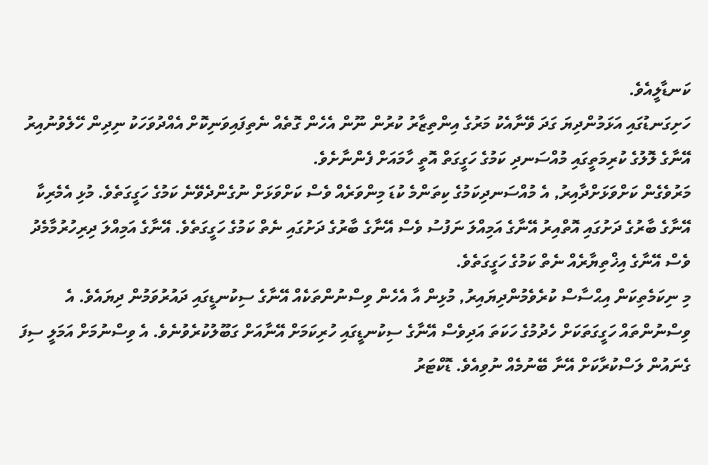ކަނޑާލީއެވެ.
ހަށިގަނޑުގައި އަޅަމުންދިޔަ ގަދަ ވޭނާއެކު މަރުގެ އިންތިޒާރު ކުރުން ނޫން އެހެން ގޮތެއް ނެތިފައިވަނިކޮށް އެއްދުވަހަކު ނިދިން ހޭލެވުނުއިރު އޭނާގެ ލޮލުގެ ކުރިމަތީގައި މުއްސަނދި ކަމުގެ ހަގީގަތް އޮތީ ހާމައަށް ފެންނާށެވެ.
މަރުވެގެން ކަށްވަޅަށްދާއިރު, އެ މުއްސަނދިކަމުގެ ކިތަންމެ ކުޑަ މިންވަރެއް ވެސް ކަށްވަޅަށް ނުގެންދެވޭނެ ކަމުގެ ހަގީގަތެވެ. މުޅި އެމެރިކާ އޭނާގެ ބާރުގެ ދަށުގައި އޮތްއިރު އޭނާގެ އަމިއްލަ ނަފުސު ވެސް އޭނާގެ ބާރުގެ ދަށުގައި ނެތް ކަމުގެ ހަގީގަތެވެ. އޭނާގެ އަމިއްލަ ދިރިހުރުމާމެދު ވެސް އޭނާގެ އިޚްތިޔާރެއް ނެތް ކަމުގެ ހަގީގަތެވެ.
މި ނިކަމެތިކަން އިޙްސާސް ކުރެވެމުންދިޔައިރު, މުޅިން އާ އެހެން ވިސްނުންތަކެއް އޭނާގެ ސިކުނޑީގައި ދައުރުވަމުން ދިޔައެވެ. އެ ވިސްނުންތައް ހަގީގަތަކަށް ހެދުމުގެ ހަކަތަ އަދިވެސް އޭނާގެ ސިކުނޑީގައި ހުރިކަމަށް އޭނާއަށް ގަބޫލުކުރެވުނެވެ. އެ ވިސްނުމަށް އަމަލީ ސިފަ ގެނައުން ލަސްކުރާކަށް އޭނާ ބޭނުމެއް ނުވިއެވެ. ޑޮކްޓަރު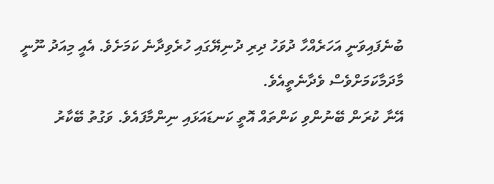ބުނެފައިވަނީ އަހަރެއްހާ ދުވަހު ދިރި ދުނިޔޭގައި ހުރެވިދާނެ ކަމަށެވެ. އެއީ މިއަދު ނޫނީ މާދަމާކަމަށްވެސް ވެދާނެތީއެވެ.
އޭނާ ކުރަން ބޭނުންވި ކަންތައް އޮތީ ކަނޑައަޅައި ނިންމާފައެވެ. ވަގުތު ބޭކާރު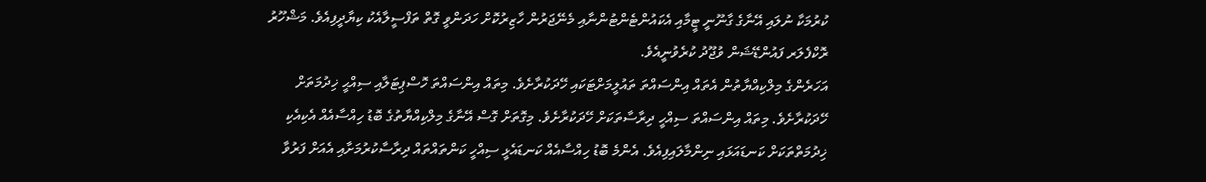ކުރުމަކާ ނުލައި އޭނާގެ ގާނޫނީ ޓީމާއި އެކައުންޓެންޓުންނާއި މެނޭޖަރުން ހާޒިރުކޮށް ހަދަންވީ ގޮތް ތަފްސީލާއެކު ކިޔާދީފިއެވެ. މަޝްހޫރު ރޮކްފެލަރ ފައުންޑޭޝަން ވުޖޫދު ކުރެވުނީއެވެ.
އަހަރެންގެ މިލްކިއްޔާތުން އެތައް އިންސައްތަ ތައުލީމަށްޓަކައި ހޭދަކުރާށެވެ. މިތައް އިންސައްތަ ހޮސްޕިޓަލާއި ސިއްޙީ ޚިދުމަތަށް ހޭދަކުރާށެވެ. މިތައް އިންސައްތަ ސިއްހީ ދިރާސާތަކަށް ހޭދަކުރާށެވެ. މިގޮތަށް ގޮސް އޭނާގެ މިލްކިއްޔާތުގެ ބޮޑު ހިއްސާއެއް އެކިއެކި ޚިދުމަތްތަކަށް ކަނޑައަޅައި ނިންމާލައިފިއެވެ. އެންމެ ބޮޑު ހިއްސާއެއް ކަނޑައެޅީ ސިއްހީ ކަންތައްތައް ދިރާސާކުރުމަށާއި އެއަށް ފަރުވާ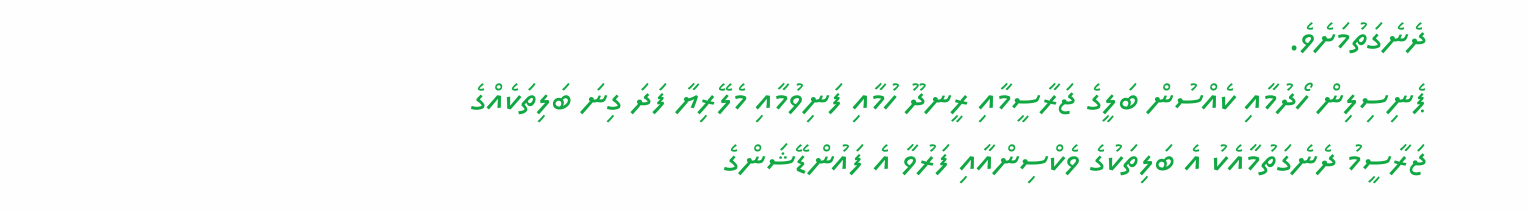ދެނެގަތުމަށެވެ.
ޕެނިސިލިން ހޯދުމާއި ކެއްސުން ބަލީގެ ޖަރާސީމާއި ރީނދޫ ހުމާއި ފަނިވުމާއި މެލޭރިޔާ ފަދަ ގިނަ ބަލިތަކެއްގެ ޖަރާސީމު ދެނެގަތުމާއެކު އެ ބަލިތަކުގެ ވެކްސިންއާއި ފަރުވާ އެ ފައުންޑޭޝަންގެ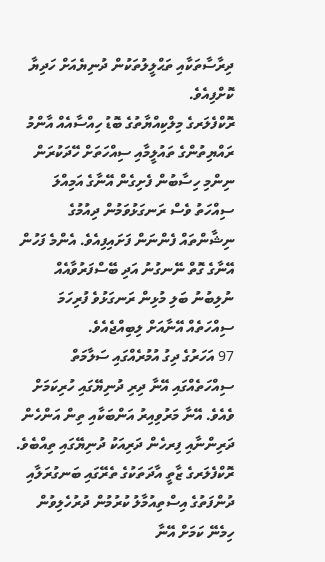ދިރާސާތަކާއި ތަޙްލީލުތަކުން ދުނިޔެއަށް ހަދިޔާ ކޮށްފިއެވެ.
ރޮކްފެލަރގެ މިލްކިއްޔާތުގެ ބޮޑު ހިއްސާއެއް އާންމު ރައްޔިތުންގެ ތައުލީމާއި ސިއްހަތަށް ހޭދަކުރަން ނިންމި ހިސާބުން ފެށިގެން އޭނާގެ އަމިއްލަ ސިއްހަތު ވެސް ރަނގަޅުވަމުން ދިއުމުގެ ނިޝާންތައް ފެންނަން ފަށައިފިއެވެ. އެންމެ ފަހުން އޭނާގެ ގޮތް ނޭނގުނު އަދި ބޭސްފަރުވާއެއް ނުލިބުނު ބަލި މުޅިން ރަނގަޅުވެ ފުރިހަމަ ސިއްހަތެއް އޭނާއަށް ލިބިއްޖެއެވެ.
97 އަހަރުގެ ދިގު އުމުރެއްގައި ސަލާމަތް ސިއްހަތެއްގައި އޭނާ ދިރި ދުނިޔޭގައި ހުރިކަމަށް ވެއެވެ. އޭނާ މަރުވިއިރު އަންބަކާއި ތިން އަންހެން ދަރިންނާއި ފިރހެން ދަރިއަކު ދުނިޔޭގައި ތިއްބެވެ. ރޮކްފެލަރގެ ޒާތީ އާދަތަކުގެ ތެރޭގައި ބަނގުރަލާއި ދުންފަތުގެ އިސްތިއުމާލު ކުރުމުން ދުރުހެލިވުން ހިމެނޭ ކަމަށް އޭނާ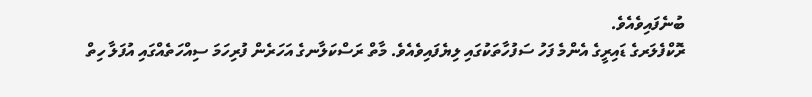ބުނެފައިވެއެވެ.
ރޮކްފެލަރގެ ޑައިރީގެ އެންމެ ފަހު ސަފުހާތަކުގައި ލިޔެފައިވެއެވެ. މާތް ރަސްކަލާނގެ އަހަރެން ފުރިހަމަ ސިއްހަތެއްގައި އުފަލާ ހިތް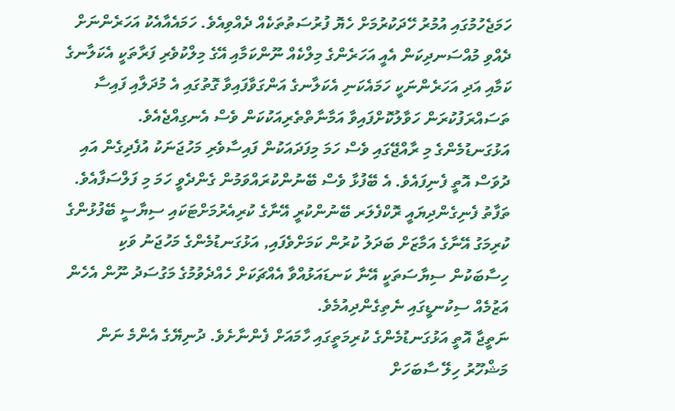ހަމަޖެހުމުގައި އުމުރު ހޭދަކުރުމަށް ހެޔޮ ފުރުސަތުތަކެއް ދެއްވިއެވެ. ހަމައެއާއެކު އަހަރެންނަށް ދެއްވި މުއްސަނދިކަން އެއީ އަހަރެންގެ މިލްކެއް ނޫންކަމާއި އޭގެ މިލްކުވެރި ފަރާތަކީ އެކަލާނގެ ކަމާއި އަދި އަހަރެންނަކީ ހަމައެކަނި އެކަލާނގެ އަންގަވާފައިވާ ގޮތުގައި އެ މުދަލާއި ފައިސާ ތަސައްރަފުކުރަން ހަވާލުކޮށްފައިވާ އަމާނާތްތެރިއަކުކަން ވެސް އެނގިއްޖެއެވެ.
އަޅުގަނޑުމެންގެ މި ރާއްޖޭގައި ވެސް ހަމަ މިފަދައަކުން ފައިސާވެރި މަހުޖަނަކު އުފެދިގެން އައި ދުވަސް އޮތީ ފެނިފައެވެ. އެ ބޭފުޅާ ވެސް ބޭނުންކުރައްވަމުން ގެންދެވީ ހަމަ މި ފަލްސަފާއެވެ. ތަފާތު ފެނިގެންދިޔައީ ރޮކްފެލަރ ބޭނުންކުރީ އޭނާގެ ކުރިއެރުމަށްޓަކައި ސިޔާސީ ބޭފުޅުންގެ ކުރިމަގު އޭނާގެ އަމާޒަށް ބަދަލު ކުރުން ކަމަށްވެފައި, އަޅުގަނޑުމެންގެ މަހުޖަނު ވަކި ހިސާބަކުން ސިޔާސަތަކީ އޭނާ ކަނޑައަޅުއްވާ އެއްޗަކަށް ހެއްދެވުމުގެ މަގުސަދު ނޫން އެހެން އަޒުމެއް ސިކުނޑީގައި ނެތިގެންދިއުމެވެ.
ނަތީޖާ އޮތީ އަޅުގަނޑުމެންގެ ކުރިމަތީގައި ހާމައަށް ފެންނާށެވެ. ދުނިޔޭގެ އެންމެ ނަން މަޝްހޫރު ހިލޭ ސާބަހަށް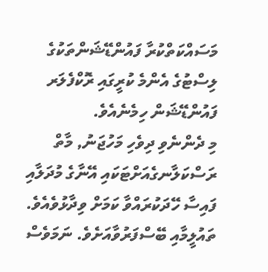މަސައްކަތްކުރާ ފައުންޑޭޝަންތަކުގެ ލިސްޓުގެ އެންމެ ކުރީގައި ރޮކްފެލަރ ފައުންޑޭޝަން ހިމެނެއެވެ.
މި ދެންނެވި ދިވެހި މަހުޖަނު, މާތް ރަސްކަލާނގެއަށްޓަކައި އޭނާގެ މުދަލާއި ފައިސާ ހޭދަކުރައްވާ ކަމަށް ވިދާޅުވެއެވެ. ތައުލީމާއި ބޭސްފަރުވާއަށެވެ. ނަމަވެސް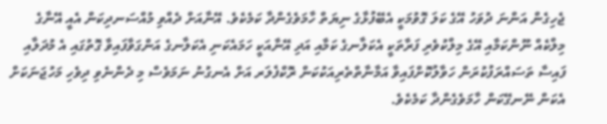ޖެހިގެން އަންނަ ދުވަހު އޭގެ ކަލަ ގޮވުމަކީ އެބޭފުޅާގެ ނިޔަތް ހާމަވެގެންދާ ކަމެކެވެ. އޭނާއަށް ދެއްވި މުއްސަނދިކަން އެއީ އޭނާގެ މިލްކެއް ނޫންކަމާއި އޭގެ މިލްކުވެރި ފަރާތަކީ އެކަލާނގެ ކަމާއި އަދި އޭނާއަކީ ހަމައެކަނި އެކަލާނގެ އަންގަވާފައިވާ ގޮތުގައި އެ މުދަލާއި ފައިސާ ތަސައްރަފުކުރަން ހަވާލުކޮށްފައިވާ އަމާނާތްތެރިއަކުކަން ރޮކްފެލަރ އަށް އެނގުނު ނަމަވެސް މި ދެންނެވި ދިވެހި މަހުޖަނަކަށް އެކަން ނޭނގޭކަން ހާމަވެގެންދާ ކަމެކެވެ.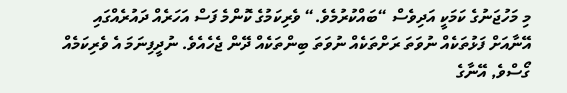މި މަހުޖަނުގެ ކަމަކީ އަދިވެސް “ބައްކުރުމެވެ.“ ވެރިކަމުގެ ކޮންމެ ފަސް އަހަރެއް ދައުރެއްގައި އޭނާއަށް ފަޅުތަކެއް ނުވަތަ ރަށްތަކެއް ނުވަތަ ބިންތަކެއް ދޭން ޖެހެއެވެ. ނުދީފިނަމަ އެ ވެރިކަމެއް ގޯސްވެ, އޭނާގެ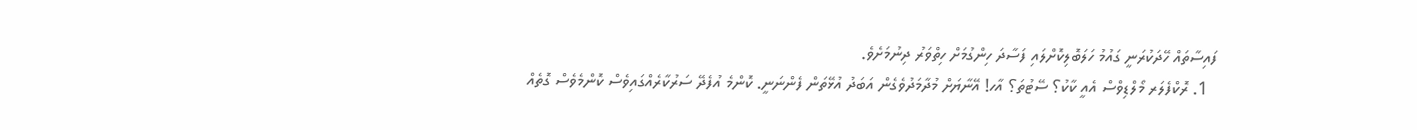ފައިސާތައް ހޭދަކުރަނީ ގައުމު ހަލަބޮލިކޮށްލައި ފަސާދަ ހިންގުމަށް ހިތްވަރު ދިނުމަށެވެ.
  1. ރޮކްފެލަރ މޯލްޑިވްސް އެއީ ކާކު؟ ސޭޓުތަ؟ އާހ! އޭނާޔަށް މުދާމަދުވެގެން އަބަދު އުޅޭތަން ފެންނަނީ. ކޮންމެ އުފެދޭ ސަރުކާރެއްގައިވެސް ކޮންމެވެސް ގޮތެއް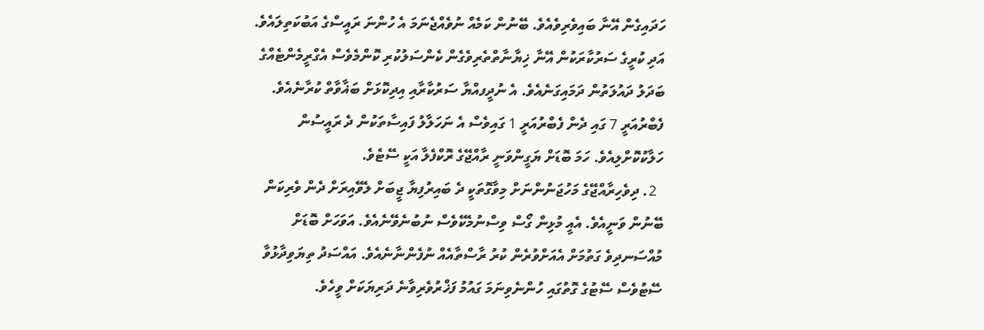ހަދައިގެން އޭނާ ބައިވެރިވެއެވެ. ބޭނުން ކަމެއް ނުވެއްޖެނަމަ އެ ހުންނަ ރައީސްގެ އަބުކަތިލައެވެ. އަދި ކުރީގެ ސަރުކާރަކުން އޭނާ ޚިޔާނާތްތެރިވެގެން ކެންސަލުކުރި ކޮންމެވެސް އެގްރީމެންޓެއްގެ ބަދަލު ދައުލަތުން ދަމައިގަނެއެވެ. އެ ނުދީފއްޔާ ސަރުކާރާއި އިދިކޮޅަށް ބަޣާވާތް ކުރާނެއެވެ. ފެބްރުއަރީ 7 ގައި ދެން ފެބްރުއަރީ 1 ގައިވެސް އެ ނަހަލާލު ފައިސާތަކުން ދެ ރައީސުން ހަލާކުކޮށްލިއެވެ. ހަމަ ބޮޑަށް ޔަގީންވަނީ ރާއްޖޭގެ ރޮކްފެލާ އަކީ ސޭޓެވެ.
  2. ދިވެހިރާއްޖޭގެ މަހުޖަނުންނަށް މިވާގޮތަކީ ދެ ބައިރުފިޔާ ޖީބަށް ލެވޭއިރަށް ދެން ވެރިކަން ބޭނުން ވަނީއެވެ. އެއީ މުޅިން ގޯސް ވިސްނުމެކޭވެސް ނުބުނެވޭނެއެވެ. އަވަހަށް ބޮޑަށް މުއްސަނދިވެ ގަތުމަށް އެއަށްވުރެން ކުރު ރާސްތާއެއް ނުފެންނާނެއެވެ. އައްސަދު ތިޔަވިދާޅުވާ ސޭޓުވެސް ސޭޓުގެ ގޮތުގައި ހުންނެވިނަމަ ގައުމު ފަޚްރުވެރިވާނެ ދަރިޔަކަށް ވީހެވެ.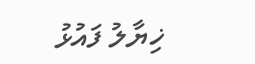ޚިޔާލު ފައުޅު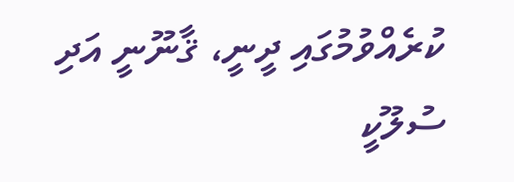ކުރެއްވުމުގައި ދީނީ، ޤާނޫނީ އަދި ސުލޫކީ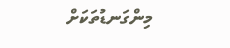މިންގަނޑުތަކަށް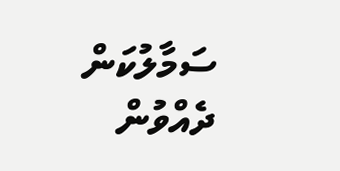ސަމާލުކަން ދެއްވުން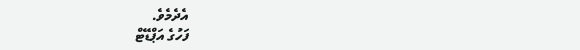އެދެމެވެ.
ފަހުގެ އަޕްޑޭޓް